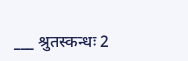___ श्रुतस्कन्धः 2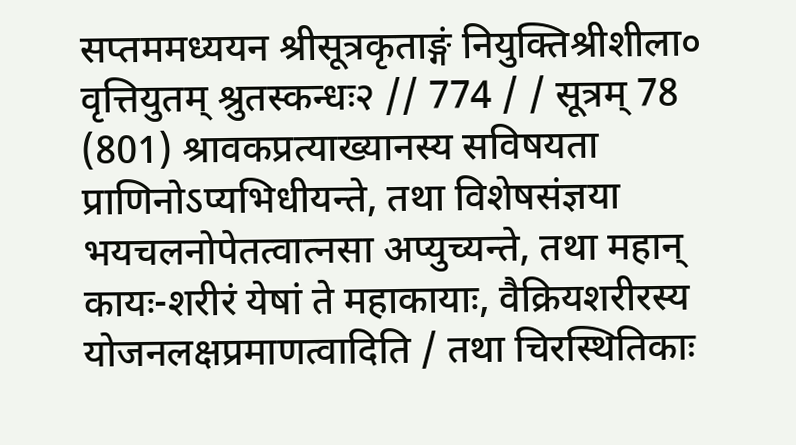सप्तममध्ययन श्रीसूत्रकृताङ्गं नियुक्तिश्रीशीला० वृत्तियुतम् श्रुतस्कन्धः२ // 774 / / सूत्रम् 78 (801) श्रावकप्रत्याख्यानस्य सविषयता प्राणिनोऽप्यभिधीयन्ते, तथा विशेषसंज्ञया भयचलनोपेतत्वात्नसा अप्युच्यन्ते, तथा महान् कायः-शरीरं येषां ते महाकायाः, वैक्रियशरीरस्य योजनलक्षप्रमाणत्वादिति / तथा चिरस्थितिकाः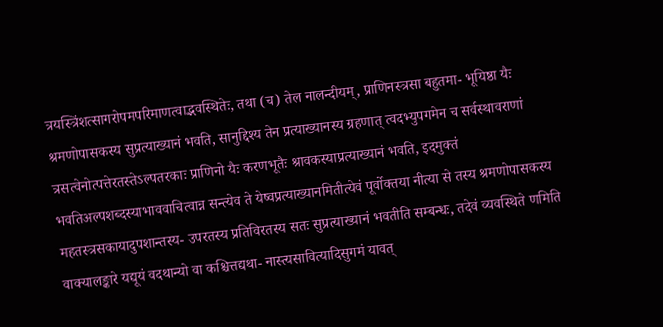त्रयस्त्रिंशत्सागरोपमपरिमाणत्वाद्भवस्थितेः, तथा (च) तेल नालन्दीयम्, प्राणिनस्त्रसा बहुतमा- भूयिष्ठा यैः श्रमणोपासकस्य सुप्रत्याख्यानं भवति, सानुद्दिश्य तेन प्रत्याख्यानस्य ग्रहणात् त्वदभ्युपगमेन च सर्वस्थावराणां त्रसत्वेनोत्पत्तेरतस्तेऽल्पतरकाः प्राणिनो यैः करणभूतैः श्रावकस्याप्रत्याख्यानं भवति, इदमुक्तं भवतिअल्पशब्दस्याभाववाचित्वान्न सन्त्येव ते येष्वप्रत्याख्यानमितीत्येवं पूर्वोक्तया नीत्या से तस्य श्रमणोपासकस्य महतस्त्रसकायादुपशान्तस्य- उपरतस्य प्रतिविरतस्य सतः सुप्रत्याख्यानं भवतीति सम्बन्धः, तदेवं व्यवस्थिते णमिति वाक्यालङ्कारे यद्यूयं वदथान्यो वा कश्चित्तद्यथा- नास्त्यसावित्यादिसुगमं यावत्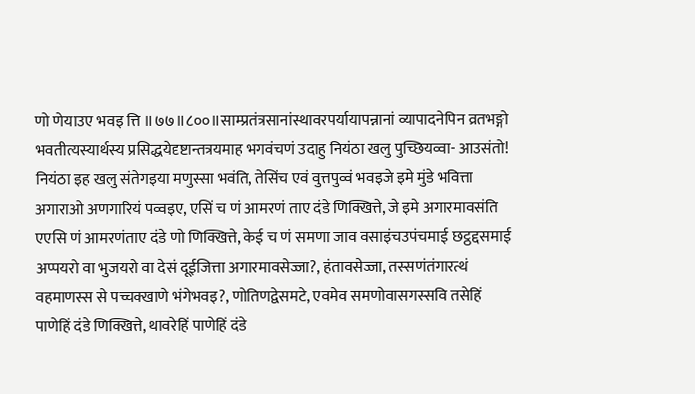णो णेयाउए भवइ त्ति ॥७७॥८००॥साम्प्रतंत्रसानांस्थावरपर्यायापन्नानां व्यापादनेपिन व्रतभङ्गो भवतीत्यस्यार्थस्य प्रसिद्धयेदृष्टान्तत्रयमाह भगवंचणं उदाहु नियंठा खलु पुच्छियव्वा- आउसंतो! नियंठा इह खलु संतेगइया मणुस्सा भवंति, तेसिंच एवं वुत्तपुव्वं भवइजे इमे मुंडे भवित्ता अगाराओ अणगारियं पव्वइए, एसिं च णं आमरणं ताए दंडे णिक्खित्ते, जे इमे अगारमावसंति एएसि णं आमरणंताए दंडे णो णिक्खित्ते, केई च णं समणा जाव वसाइंचउपंचमाई छट्ठद्दसमाई अप्पयरो वा भुजयरो वा देसं दूईजित्ता अगारमावसेज्जा?, हंतावसेज्जा, तस्सणंतंगारत्थं वहमाणस्स से पच्चक्खाणे भंगेभवइ?, णोतिणद्वेसमटे, एवमेव समणोवासगस्सवि तसेहिं पाणेहिं दंडे णिक्खित्ते, थावरेहिं पाणेहिं दंडे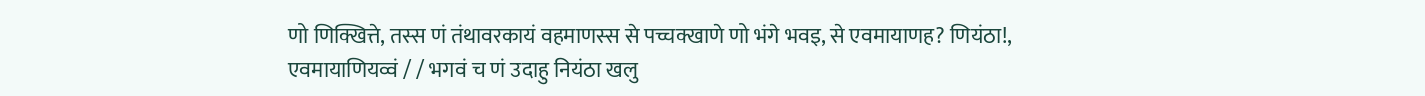णो णिक्खित्ते, तस्स णं तंथावरकायं वहमाणस्स से पच्चक्खाणे णो भंगे भवइ, से एवमायाणह? णियंठा!, एवमायाणियव्वं / / भगवं च णं उदाहु नियंठा खलु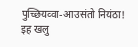पुच्छियव्वा-आउसंतो नियंठा! इह खलु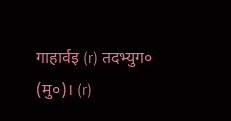गाहार्वइ (r) तदभ्युग० (मु०)। (r)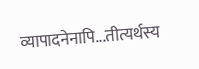व्यापादनेनापि...तीत्यर्थस्य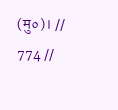(मु०)। // 774 //